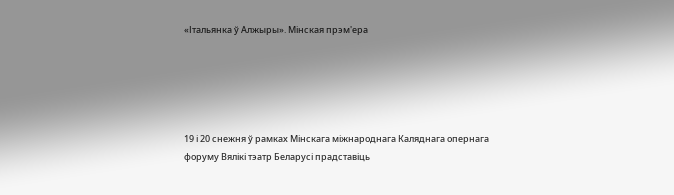«Італьянка ў Алжыры». Мінская прэм'ера





19 і 20 снежня ў рамках Мінскага міжнароднага Каляднага опернага форуму Вялікі тэатр Беларусі прадставіць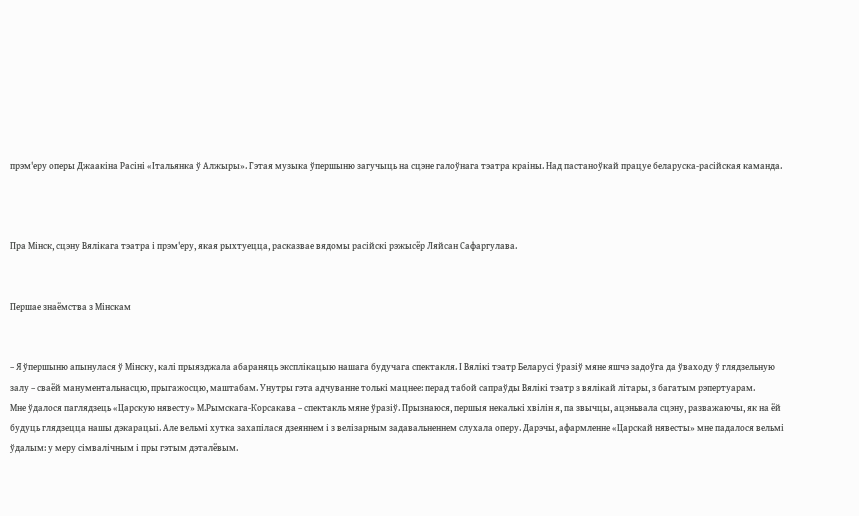прэм'еру оперы Джаакіна Расіні «Італьянка ў Алжыры». Гэтая музыка ўпершыню загучыць на сцэне галоўнага тэатра краіны. Над пастаноўкай працуе беларуска-расійская каманда.



Пра Мінск, сцэну Вялікага тэатра і прэм'еру, якая рыхтуецца, расказвае вядомы расійскі рэжысёр Ляйсан Сафаргулава.


Першае знаёмства з Мінскам


– Я ўпершыню апынулася ў Мінску, калі прыязджала абараняць эксплікацыю нашага будучага спектакля. І Вялікі тэатр Беларусі ўразіў мяне яшчэ задоўга да ўваходу ў глядзельную залу – сваёй манументальнасцю, прыгажосцю, маштабам. Унутры гэта адчуванне толькі мацнее: перад табой сапраўды Вялікі тэатр з вялікай літары, з багатым рэпертуарам.
Мне ўдалося паглядзець «Царскую нявесту» М.Рымскага-Корсакава – спектакль мяне ўразіў. Прызнаюся, першыя некалькі хвілін я, па звычцы, ацэньвала сцэну, разважаючы, як на ёй будуць глядзецца нашы дэкарацыі. Але вельмі хутка захапілася дзеяннем і з велізарным задавальненнем слухала оперу. Дарэчы, афармленне «Царскай нявесты» мне падалося вельмі ўдалым: у меру сімвалічным і пры гэтым дэталёвым.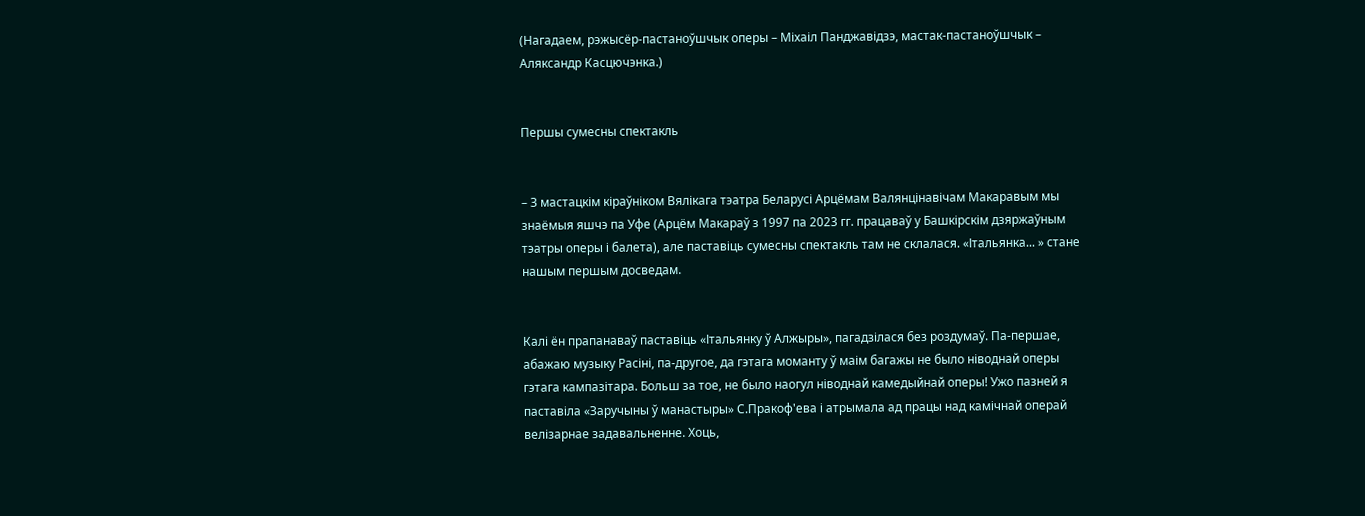(Нагадаем, рэжысёр-пастаноўшчык оперы – Міхаіл Панджавідзэ, мастак-пастаноўшчык – Аляксандр Касцючэнка.)


Першы сумесны спектакль


– З мастацкім кіраўніком Вялікага тэатра Беларусі Арцёмам Валянцінавічам Макаравым мы знаёмыя яшчэ па Уфе (Арцём Макараў з 1997 па 2023 гг. працаваў у Башкірскім дзяржаўным тэатры оперы і балета), але паставіць сумесны спектакль там не склалася. «Італьянка... » стане нашым першым досведам.


Калі ён прапанаваў паставіць «Італьянку ў Алжыры», пагадзілася без роздумаў. Па-першае, абажаю музыку Расіні, па-другое, да гэтага моманту ў маім багажы не было ніводнай оперы гэтага кампазітара. Больш за тое, не было наогул ніводнай камедыйнай оперы! Ужо пазней я паставіла «Заручыны ў манастыры» С.Пракоф'ева і атрымала ад працы над камічнай операй велізарнае задавальненне. Хоць,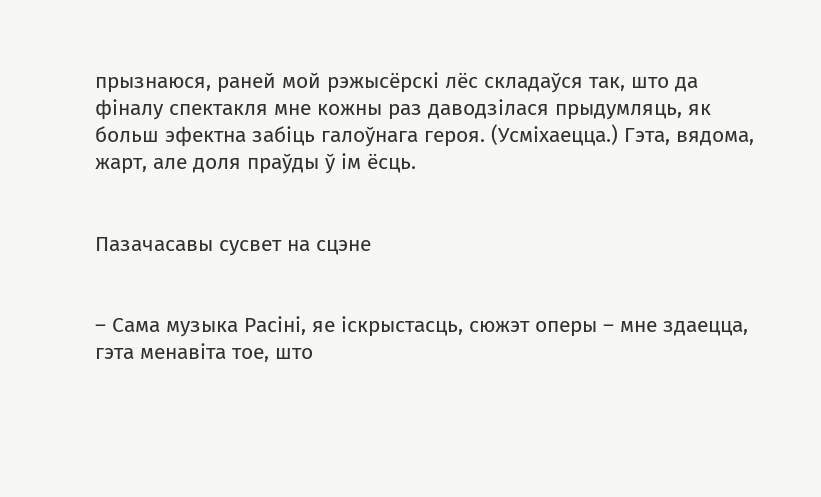прызнаюся, раней мой рэжысёрскі лёс складаўся так, што да фіналу спектакля мне кожны раз даводзілася прыдумляць, як больш эфектна забіць галоўнага героя. (Усміхаецца.) Гэта, вядома, жарт, але доля праўды ў ім ёсць.


Пазачасавы сусвет на сцэне


– Сама музыка Расіні, яе іскрыстасць, сюжэт оперы – мне здаецца, гэта менавіта тое, што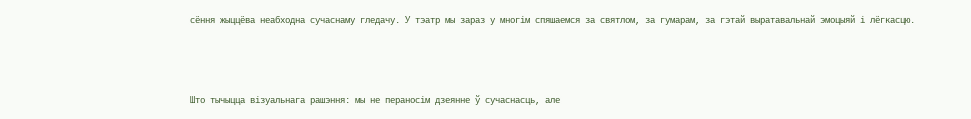сёння жыццёва неабходна сучаснаму гледачу. У тэатр мы зараз у многім спяшаемся за святлом, за гумарам, за гэтай выратавальнай эмоцыяй і лёгкасцю.



Што тычыцца візуальнага рашэння: мы не пераносім дзеянне ў сучаснасць, але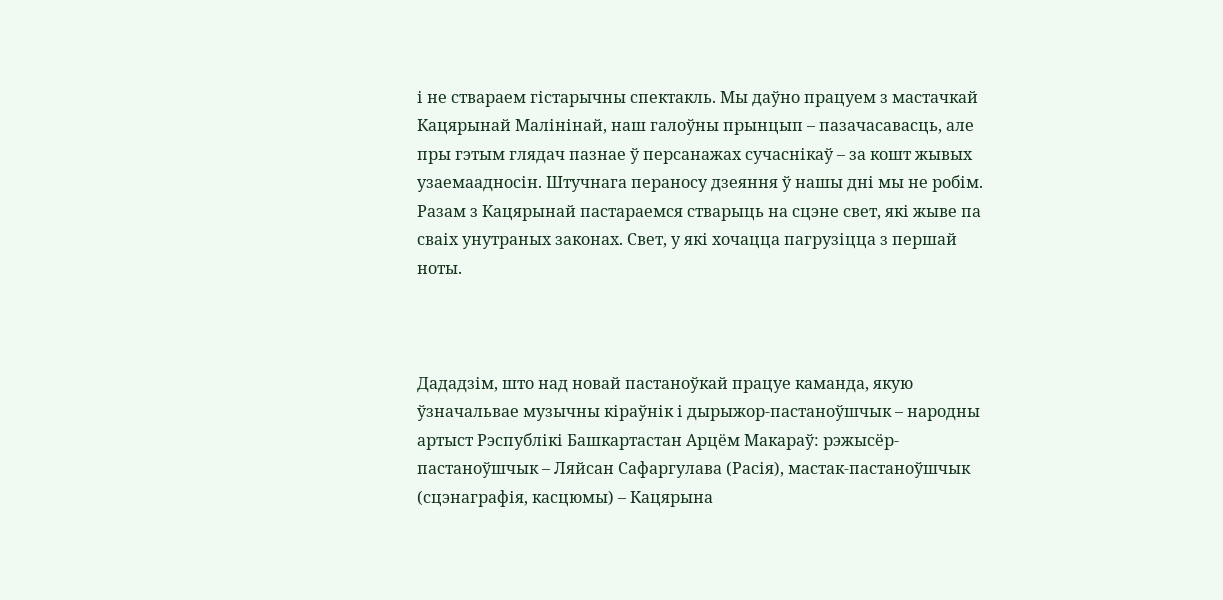і не ствараем гістарычны спектакль. Мы даўно працуем з мастачкай Кацярынай Малінінай, наш галоўны прынцып – пазачасавасць, але пры гэтым глядач пазнае ў персанажах сучаснікаў – за кошт жывых узаемаадносін. Штучнага пераносу дзеяння ў нашы дні мы не робім.
Разам з Кацярынай пастараемся стварыць на сцэне свет, які жыве па сваіх унутраных законах. Свет, у які хочацца пагрузіцца з першай ноты.



Дададзім, што над новай пастаноўкай працуе каманда, якую ўзначальвае музычны кіраўнік і дырыжор-пастаноўшчык – народны артыст Рэспублікі Башкартастан Арцём Макараў: рэжысёр-пастаноўшчык – Ляйсан Сафаргулава (Расія), мастак-пастаноўшчык (сцэнаграфія, касцюмы) – Кацярына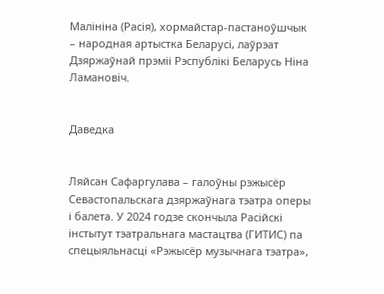Малініна (Расія), хормайстар-пастаноўшчык – народная артыстка Беларусі, лаўрэат Дзяржаўнай прэміі Рэспублікі Беларусь Ніна Ламановіч.


Даведка


Ляйсан Сафаргулава – галоўны рэжысёр Севастопальскага дзяржаўнага тэатра оперы і балета. У 2024 годзе скончыла Расійскі інстытут тэатральнага мастацтва (ГИТИС) па спецыяльнасці «Рэжысёр музычнага тэатра»,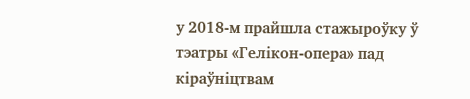у 2018-м прайшла стажыроўку ў тэатры «Гелікон-опера» пад кіраўніцтвам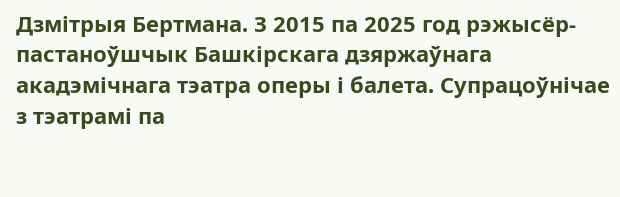Дзмітрыя Бертмана. З 2015 па 2025 год рэжысёр-пастаноўшчык Башкірскага дзяржаўнага акадэмічнага тэатра оперы і балета. Супрацоўнічае з тэатрамі па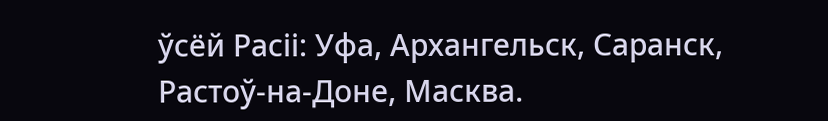ўсёй Расіі: Уфа, Архангельск, Саранск, Растоў-на-Доне, Масква.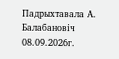Падрыхтавала А. Балабановіч 08.09.2026г.